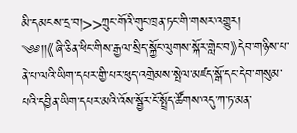མི་དམངས་དྲ་བ།>>ཀྲུང་གོའི་གུང་ཁྲན་ཏང་གི་གསར་འགྱུར།
༄༅།།《ཞི་ཅིན་ཕིང་གིས་རྒྱལ་སྲིད་སྐྱོང་ལུགས་སྐོར་གླེང་བ》དེབ་གཉིས་པ་ནེ་པ་ལའི་ཡིག་དཔར་གྱི་པར་ཕུད་འགྲེམས་སྤེལ་མཛད་སྒོ་དང་དེབ་གསུམ་པའི་དབྱིན་ཡིག་དཔར་མའི་འོས་སྦྱོར་ངོ་སྤྲོད་ཚོགས་འདུ་ཀ་ཏ་མན་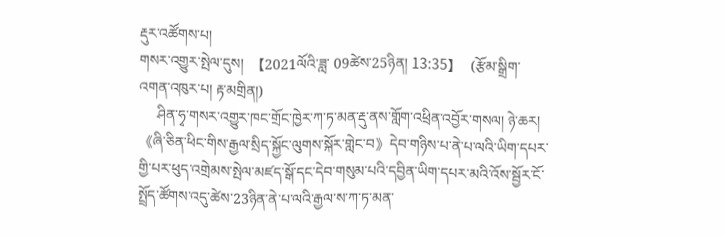རྡུར་འཚོགས་པ།
གསར་འགྱུར་སྤེལ་དུས།  【2021ལོའི་ཟླ་ 09ཚེས་25ཉིན། 13:35】   (རྩོམ་སྒྲིག་འགན་འཁུར་པ། རྟ་མགྲིན།)
     ཤིན་ཧྭ་གསར་འགྱུར་ཁང་གྲོང་ཁྱེར་ཀ་ཏ་མན་རྡུ་ནས་གློག་འཕྲིན་འབྱོར་གསལ། ཉེ་ཆར། 《ཞི་ཅིན་ཕིང་གིས་རྒྱལ་སྲིད་སྐྱོང་ལུགས་སྐོར་གླེང་བ》དེབ་གཉིས་པ་ནེ་པ་ལའི་ཡིག་དཔར་གྱི་པར་ཕུད་འགྲེམས་སྤེལ་མཛད་སྒོ་དང་དེབ་གསུམ་པའི་དབྱིན་ཡིག་དཔར་མའི་འོས་སྦྱོར་ངོ་སྤྲོད་ཚོགས་འདུ་ཚེས་23ཉིན་ནེ་པ་ལའི་རྒྱལ་ས་ཀ་ཏ་མན་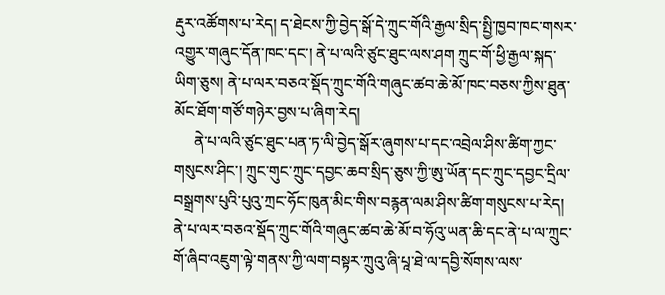རྡུར་འཚོགས་པ་རེད། ད་ཐེངས་ཀྱི་བྱེད་སྒོ་དེ་ཀྲུང་གོའི་རྒྱལ་སྲིད་སྤྱི་ཁྱབ་ཁང་གསར་འགྱུར་གཞུང་དོན་ཁང་དང་། ནེ་པ་ལའི་ཙུང་ཐུང་ལས་ཤག ཀྲུང་གོ་ཕྱི་རྒྱལ་སྐད་ཡིག་ཅུས། ནེ་པ་ལར་བཅའ་སྡོད་ཀྲུང་གོའི་གཞུང་ཚབ་ཆེ་མོ་ཁང་བཅས་ཀྱིས་ཐུན་མོང་ཐོག་གཙོ་གཉེར་བྱས་པ་ཞིག་རེད།
     ནེ་པ་ལའི་ཙུང་ཐུང་པན་ཏ་ལི་བྱེད་སྒོར་ཞུགས་པ་དང་འབྲེལ་ཤིས་ཚིག་ཀྱང་གསུངས་ཤིང་། ཀྲུང་གུང་ཀྲུང་དབྱང་ཆབ་སྲིད་ཅུས་ཀྱི་ཨུ་ཡོན་དང་ཀྲུང་དབྱང་དྲིལ་བསྒྲགས་པུའི་པུའུ་ཀྲང་ཧོང་ཁུན་མིང་གིས་བརྙན་ལམ་ཤིས་ཚིག་གསུངས་པ་རེད། ནེ་པ་ལར་བཅའ་སྡོད་ཀྲུང་གོའི་གཞུང་ཚབ་ཆེ་མོ་བ་ཧོའུ་ཡན་ཆི་དང་ནེ་པ་ལ་ཀྲུང་གོ་ཞིབ་འཇུག་ལྟེ་གནས་ཀྱི་ལག་བསྟར་ཀྲུའུ་ཞི་པཱ་ཐེ་ལ་དབྱི་སོགས་ལས་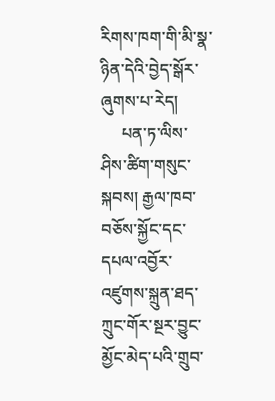རིགས་ཁག་གི་མི་སྣ་ཉིན་དེའི་བྱེད་སྒོར་ཞུགས་པ་རེད།
     པན་ཏ་ལིས་ཤིས་ཚིག་གསུང་སྐབས། རྒྱལ་ཁབ་བཅོས་སྐྱོང་དང་དཔལ་འབྱོར་འཛུགས་སྐྲུན་ཐད་ཀྲུང་གོར་སྔར་བྱུང་མྱོང་མེད་པའི་གྲུབ་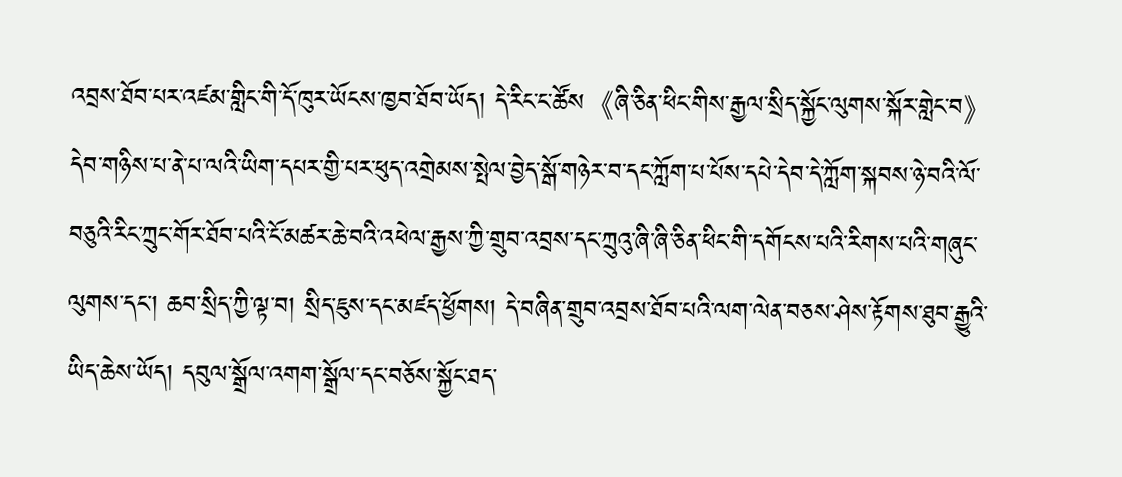འབྲས་ཐོབ་པར་འཛམ་གླིང་གི་དོ་ཁུར་ཡོངས་ཁྱབ་ཐོབ་ཡོད། དེ་རིང་ང་ཚོས《ཞི་ཅིན་ཕིང་གིས་རྒྱལ་སྲིད་སྐྱོང་ལུགས་སྐོར་གླེང་བ》དེབ་གཉིས་པ་ནེ་པ་ལའི་ཡིག་དཔར་གྱི་པར་ཕུད་འགྲེམས་སྤེལ་བྱེད་སྒོ་གཉེར་བ་དང་ཀློག་པ་པོས་དཔེ་དེབ་དེ་ཀློག་སྐབས་ཉེ་བའི་ལོ་བཅུའི་རིང་ཀྲུང་གོར་ཐོབ་པའི་ངོ་མཚར་ཆེ་བའི་འཕེལ་རྒྱས་ཀྱི་གྲུབ་འབྲས་དང་ཀྲུའུ་ཞི་ཞི་ཅིན་ཕིང་གི་དགོངས་པའི་རིགས་པའི་གཞུང་ལུགས་དང་། ཆབ་སྲིད་ཀྱི་ལྟ་བ། སྲིད་ཇུས་དང་མཛད་ཕྱོགས། དེ་བཞིན་གྲུབ་འབྲས་ཐོབ་པའི་ལག་ལེན་བཅས་ཤེས་རྟོགས་ཐུབ་རྒྱུའི་ཡིད་ཆེས་ཡོད། དབུལ་སྒྲོལ་འགག་སྒྲོལ་དང་བཅོས་སྐྱོང་ཐད་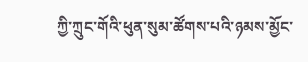ཀྱི་ཀྲུང་གོའི་ཕུན་སུམ་ཚོགས་པའི་ཉམས་མྱོང་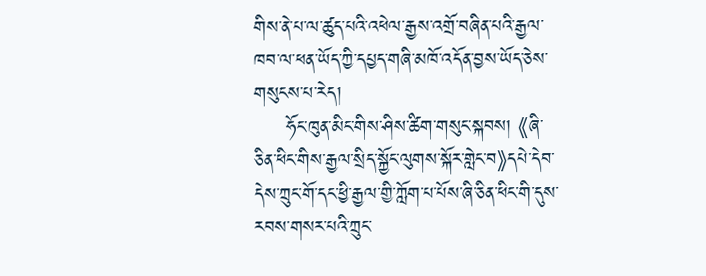གིས་ནེ་པ་ལ་ཚུད་པའི་འཕེལ་རྒྱས་འགྲོ་བཞིན་པའི་རྒྱལ་ཁབ་ལ་ཕན་ཡོད་ཀྱི་དཔྱད་གཞི་མཁོ་འདོན་བྱས་ཡོད་ཅེས་གསུངས་པ་རེད།
     ཧོང་ཁུན་མིང་གིས་ཤིས་ཚིག་གསུང་སྐབས། 《ཞི་ཅིན་ཕིང་གིས་རྒྱལ་སྲིད་སྐྱོང་ལུགས་སྐོར་གླེང་བ》དཔེ་དེབ་དེས་ཀྲུང་གོ་དང་ཕྱི་རྒྱལ་གྱི་ཀློག་པ་པོས་ཞི་ཅིན་ཕིང་གི་དུས་རབས་གསར་པའི་ཀྲུང་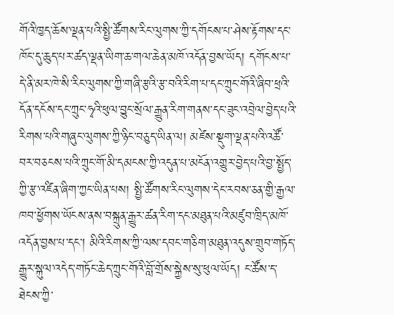གོའི་ཁྱད་ཆོས་ལྡན་པའི་སྤྱི་ཚོགས་རིང་ལུགས་ཀྱི་དགོངས་པ་ཤེས་རྟོགས་དང་ཁོང་དུ་ཆུད་པར་ཚད་ལྡན་ཡིག་ཆ་གལ་ཆེན་མཁོ་འདོན་བྱས་ཡོད། དགོངས་པ་དེ་ནི་མར་ཁེ་སི་རིང་ལུགས་ཀྱི་གཞི་རྩའི་རྩ་བའི་རིག་པ་དང་ཀྲུང་གོའི་ཞིབ་ཕྲའི་དོན་དངོས་དང་ཀྲུང་ཧྭའི་ཕུལ་བྱུང་སྲོལ་རྒྱུན་རིག་གནས་དང་ཟུང་འབྲེལ་བྱེད་པའི་རིགས་པའི་གཞུང་ལུགས་ཀྱི་ཉིང་བཅུད་ཡིན་ལ། མཛེས་སྡུག་ལྡན་པའི་འཚོ་བར་བཅངས་པའི་ཀྲུང་གོ་མི་དམངས་ཀྱི་འདུན་པ་མངོན་འགྱུར་བྱེད་པའི་བྱ་སྤྱོད་ཀྱི་རྩ་འཛིན་ཞིག་ཀྱང་ཡིན་པས། སྤྱི་ཚོགས་རིང་ལུགས་དེང་རབས་ཅན་གྱི་རྒྱལ་ཁབ་ཕྱོགས་ཡོངས་ནས་བསྐྲུན་རྒྱུར་ཚན་རིག་དང་མཐུན་པའི་མཛུབ་ཁྲིད་མཁོ་འདོན་བྱས་པ་དང་། མིའི་རིགས་ཀྱི་ལས་དབང་གཅིག་མཐུན་འདུས་གྲུབ་གཏོད་རྒྱུར་སྐུལ་འདེད་གཏོང་ཆེད་ཀྲུང་གོའི་བློ་གྲོས་སྐྱེས་སུ་ཕུལ་ཡོད། ང་ཚོས་ད་ཐེངས་ཀྱི་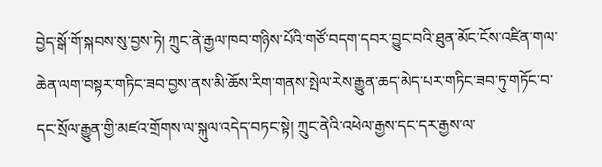བྱེད་སྒོ་གོ་སྐབས་སུ་བྱས་ཏེ། ཀྲུང་ནེ་རྒྱལ་ཁབ་གཉིས་པོའི་གཙོ་བདག་དབར་བྱུང་བའི་ཐུན་མོང་ངོས་འཛིན་གལ་ཆེན་ལག་བསྟར་གཏིང་ཟབ་བྱས་ནས་མི་ཆོས་རིག་གནས་སྤེལ་རེས་རྒྱུན་ཆད་མེད་པར་གཏིང་ཟབ་ཏུ་གཏོང་བ་དང་སྲོལ་རྒྱུན་གྱི་མཛའ་གྲོགས་ལ་སྐུལ་འདེད་བཏང་སྟེ། ཀྲུང་ནེའི་འཕེལ་རྒྱས་དང་དར་རྒྱས་ལ་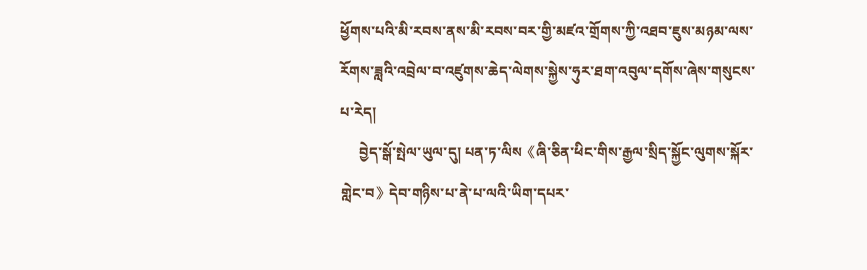ཕྱོགས་པའི་མི་རབས་ནས་མི་རབས་བར་གྱི་མཛའ་གྲོགས་ཀྱི་འཐབ་ཇུས་མཉམ་ལས་རོགས་ཟླའི་འབྲེལ་བ་འཛུགས་ཆེད་ལེགས་སྐྱེས་ཧུར་ཐག་འབུལ་དགོས་ཞེས་གསུངས་པ་རེད།
     བྱེད་སྒོ་སྤེལ་ཡུལ་དུ། པན་ཏ་ལིས《ཞི་ཅིན་ཕིང་གིས་རྒྱལ་སྲིད་སྐྱོང་ལུགས་སྐོར་གླེང་བ》དེབ་གཉིས་པ་ནེ་པ་ལའི་ཡིག་དཔར་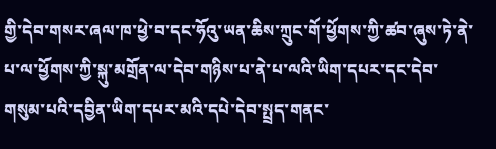གྱི་དེབ་གསར་ཞལ་ཁ་ཕྱེ་བ་དང་ཧོའུ་ཡན་ཆིས་ཀྲུང་གོ་ཕྱོགས་ཀྱི་ཚབ་ཞུས་ཏེ་ནེ་པ་ལ་ཕྱོགས་ཀྱི་སྐུ་མགྲོན་ལ་དེབ་གཉིས་པ་ནེ་པ་ལའི་ཡིག་དཔར་དང་དེབ་གསུམ་པའི་དབྱིན་ཡིག་དཔར་མའི་དཔེ་དེབ་སྤྲད་གནང་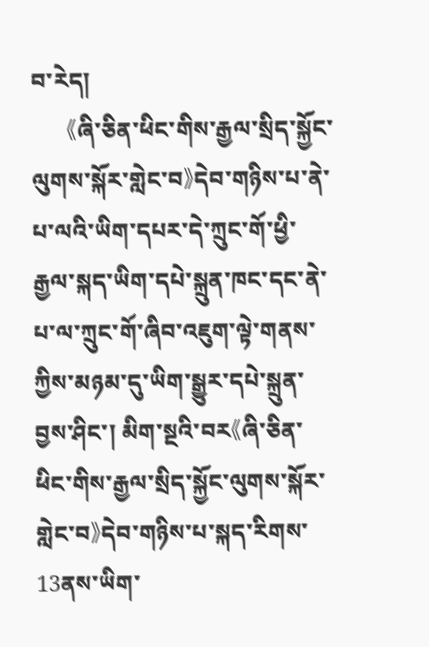བ་རེད།
     《ཞི་ཅིན་ཕིང་གིས་རྒྱལ་སྲིད་སྐྱོང་ལུགས་སྐོར་གླེང་བ》དེབ་གཉིས་པ་ནེ་པ་ལའི་ཡིག་དཔར་དེ་ཀྲུང་གོ་ཕྱི་རྒྱལ་སྐད་ཡིག་དཔེ་སྐྲུན་ཁང་དང་ནེ་པ་ལ་ཀྲུང་གོ་ཞིབ་འཇུག་ལྟེ་གནས་ཀྱིས་མཉམ་དུ་ཡིག་སྒྱུར་དཔེ་སྐྲུན་བྱས་ཤིང་། མིག་སྔའི་བར《ཞི་ཅིན་ཕིང་གིས་རྒྱལ་སྲིད་སྐྱོང་ལུགས་སྐོར་གླེང་བ》དེབ་གཉིས་པ་སྐད་རིགས་13ནས་ཡིག་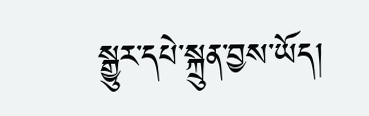སྒྱུར་དཔེ་སྐྲུན་བྱས་ཡོད།